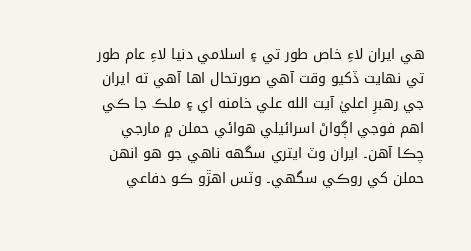هي ايران لاءِ خاص طور تي ۽ اسلامي دنيا لاءِ عام طور تي نهايت ڏکيو وقت آهي صورتحال اها آهي ته ايران جي رهبرِ اعليٰ آيت الله علي خامنه اي ۽ ملڪ جا ڪي اهم فوجي اڳواڻ اسرائيلي هوائي حملن ۾ مارجي چڪا آهن۔ ايران وٽ ايتري سگهه ناهي جو هو انهن حملن کي روڪي سگهي۔ وٽس اهڙو ڪو دفاعي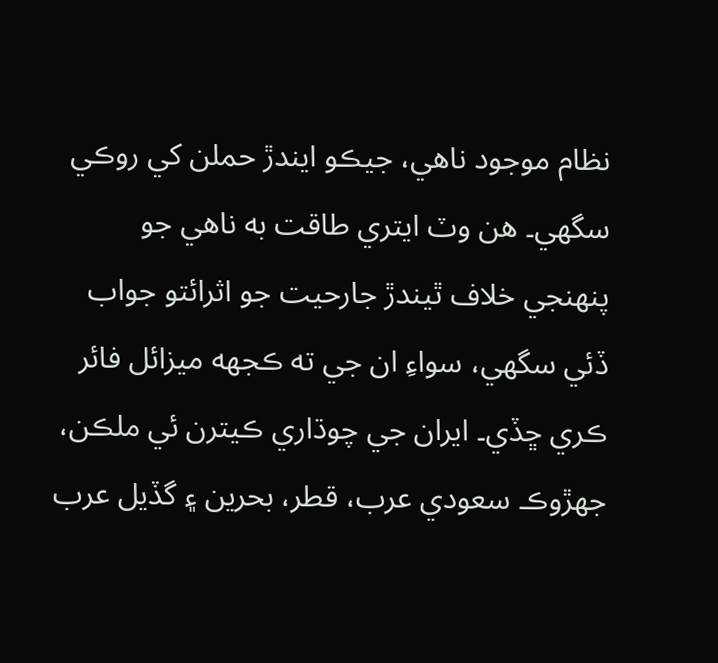نظام موجود ناهي، جيڪو ايندڙ حملن کي روڪي سگهي۔ هن وٽ ايتري طاقت به ناهي جو پنهنجي خلاف ٿيندڙ جارحيت جو اثرائتو جواب ڏئي سگهي، سواءِ ان جي ته ڪجهه ميزائل فائر ڪري ڇڏي۔ ايران جي چوڌاري ڪيترن ئي ملڪن، جهڙوڪ سعودي عرب، قطر، بحرين ۽ گڏيل عرب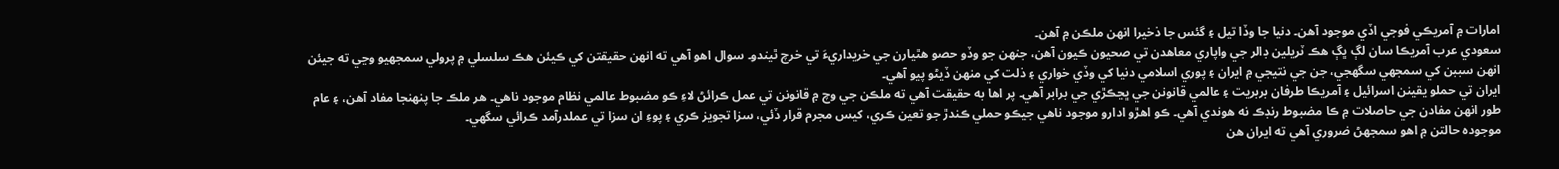امارات ۾ آمريڪي فوجي اڏي موجود آهن۔ دنيا جا وڏا تيل ۽ گئس جا ذخيرا انهن ملڪن ۾ آهن۔
سعودي عرب آمريڪا سان لڳ ڀڳ هڪ ٽريلين ڊالر جي واپاري معاهدن تي صحيون ڪيون آهن، جنهن جو وڏو حصو هٿيارن جي خريداريءَ تي خرچ ٿيندو۔ سوال اهو آهي ته انهن حقيقتن کي ڪيئن هڪ سلسلي ۾ پرولي سمجهيو وڃي ته جيئن انهن سببن کي سمجهي سگهجي، جن جي نتيجي ۾ ايران ۽ پوري اسلامي دنيا کي وڏي خواري ۽ ذلت کي منهن ڏيڻو پيو آهي۔
ايران تي حملو يقينن اسرائيل ۽ آمريڪا طرفان بربريت ۽ عالمي قانونن جي ڀڃڪڙي جي برابر آهي۔ پر اها به حقيقت آهي ته ملڪن جي وچ ۾ قانونن تي عمل ڪرائڻ لاءِ ڪو مضبوط عالمي نظام موجود ناهي۔ هر ملڪ جا پنهنجا مفاد آهن، ۽ عام طور انهن مفادن جي حاصلات ۾ ڪا مضبوط رنڊڪ نه هوندي آهي۔ ڪو اهڙو ادارو موجود ناهي جيڪو حملي ڪندڙ جو تعين ڪري، کيس مجرم قرار ڏئي، سزا تجويز ڪري ۽ پوءِ ان سزا تي عملدرآمد ڪرائي سگهي۔
موجوده حالتن ۾ اهو سمجهڻ ضروري آهي ته ايران هن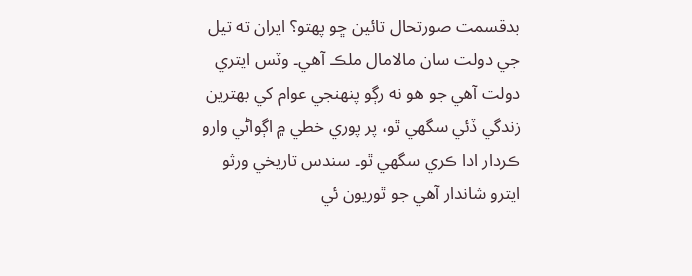بدقسمت صورتحال تائين ڇو پهتو؟ ايران ته تيل جي دولت سان مالامال ملڪ آهي۔ وٽس ايتري دولت آهي جو هو نه رڳو پنهنجي عوام کي بهترين زندگي ڏئي سگهي ٿو، پر پوري خطي ۾ اڳواڻي وارو ڪردار ادا ڪري سگهي ٿو۔ سندس تاريخي ورثو ايترو شاندار آهي جو ٿوريون ئي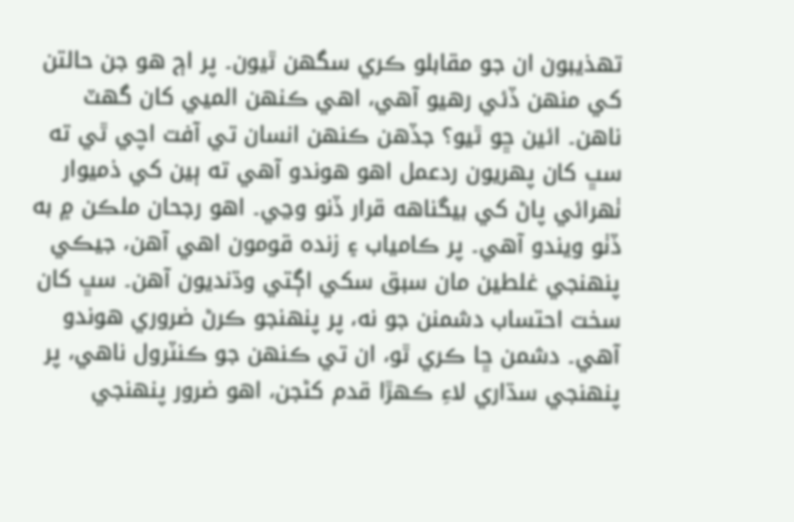تهذيبون ان جو مقابلو ڪري سگهن ٿيون۔ پر اڄ هو جن حالتن کي منهن ڏئي رهيو آهي، اهي ڪنهن الميي کان گهٽ ناهن۔ ائين ڇو ٿيو؟ جڏهن ڪنهن انسان تي آفت اچي ٿي ته سڀ کان پهريون ردعمل اهو هوندو آهي ته ٻين کي ذميوار ٺهرائي پاڻ کي بيگناهه قرار ڏنو وڃي۔ اهو رجحان ملڪن ۾ به ڏٺو ويندو آهي۔ پر ڪامياب ۽ زنده قومون اهي آهن، جيڪي پنهنجي غلطين مان سبق سکي اڳتي وڌنديون آهن۔ سڀ کان سخت احتساب دشمنن جو نه، پر پنهنجو ڪرڻ ضروري هوندو آهي۔ دشمن ڇا ڪري ٿو، ان تي ڪنهن جو ڪنٽرول ناهي، پر پنهنجي سڌاري لاءِ ڪهڙا قدم کڻجن، اهو ضرور پنهنجي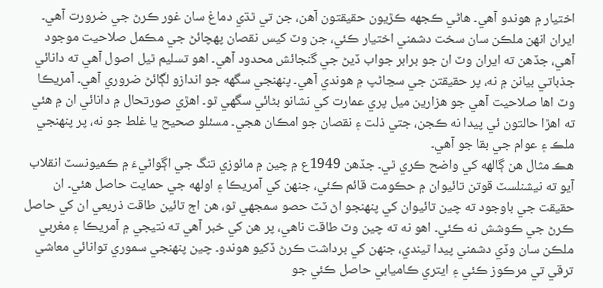اختيار ۾ هوندو آهي۔ هاڻي ڪجهه ڪڙيون حقيقتون آهن، جن تي ٿڌي دماغ سان غور ڪرڻ جي ضرورت آهي۔
ايران انهن ملڪن سان سخت دشمني اختيار ڪئي، جن وٽ کيس نقصان پهچائڻ جي مڪمل صلاحيت موجود آهي، جڏهن ته ايران وٽ ان جو برابر جواب ڏيڻ جي گنجائش محدود آهي۔ اهو تسليم ٿيل اصول آهي ته دانائي جذباتي بيانن ۾ نه، پر حقيقتن جي سڃاڻپ ۾ هوندي آهي۔ پنهنجي سگهه جو اندازو لڳائڻ ضروري آهي۔ آمريڪا وٽ اها صلاحيت آهي جو هزارين ميل پري عمارت کي نشانو بڻائي سگهي ٿو۔ اهڙي صورتحال ۾ دانائي ان ۾ هئي ته اهڙا حالتون ئي پيدا نه ڪجن، جتي ذلت ۽ نقصان جو امڪان هجي۔ مسئلو صحيح يا غلط جو نه، پر پنهنجي ملڪ ۽ عوام جي بقا جو آهي۔
هڪ مثال هن ڳالهه کي واضح ڪري ٿي۔ جڏهن 1949ع ۾ چين ۾ مائوزي تنگ جي اڳواڻيءَ ۾ ڪميونسٽ انقلاب آيو ته نيشنلسٽ قوتن تائيوان ۾ حڪومت قائم ڪئي، جنهن کي آمريڪا ۽ اولهه جي حمايت حاصل هئي۔ ان حقيقت جي باوجود ته چين تائيوان کي پنهنجو اڻ ٽٽ حصو سمجهي ٿو، هن اڄ تائين طاقت ذريعي ان کي حاصل ڪرڻ جي ڪوشش نه ڪئي۔ اهو نه ته چين وٽ طاقت ناهي، پر هن کي خبر آهي ته نتيجي ۾ آمريڪا ۽ مغربي ملڪن سان وڏي دشمني پيدا ٿيندي، جنهن کي برداشت ڪرڻ ڏکيو هوندو۔ چين پنهنجي سموري توانائي معاشي ترقي تي مرڪوز ڪئي ۽ ايتري ڪاميابي حاصل ڪئي جو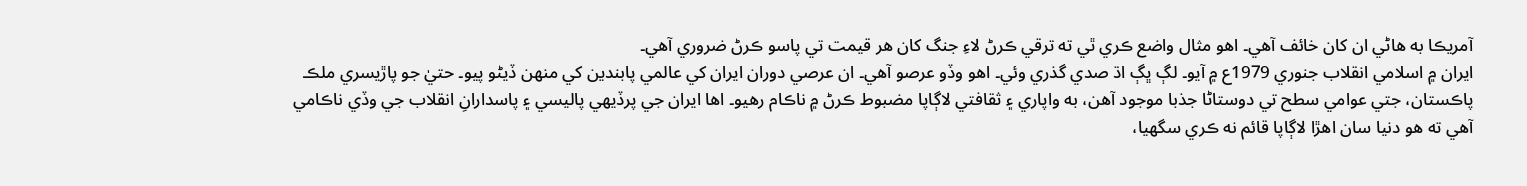آمريڪا به هاڻي ان کان خائف آهي۔ اهو مثال واضع ڪري ٿي ته ترقي ڪرڻ لاءِ جنگ کان هر قيمت تي پاسو ڪرڻ ضروري آهي۔
ايران ۾ اسلامي انقلاب جنوري 1979ع ۾ آيو۔ لڳ ڀڳ اڌ صدي گذري وئي۔ اهو وڏو عرصو آهي۔ ان عرصي دوران ايران کي عالمي پابندين کي منهن ڏيڻو پيو۔ حتيٰ جو پاڙيسري ملڪ پاڪستان، جتي عوامي سطح تي دوستاڻا جذبا موجود آهن، به واپاري ۽ ثقافتي لاڳاپا مضبوط ڪرڻ ۾ ناڪام رهيو۔ اها ايران جي پرڏيهي پاليسي ۽ پاسدارانِ انقلاب جي وڏي ناڪامي آهي ته هو دنيا سان اهڙا لاڳاپا قائم نه ڪري سگهيا،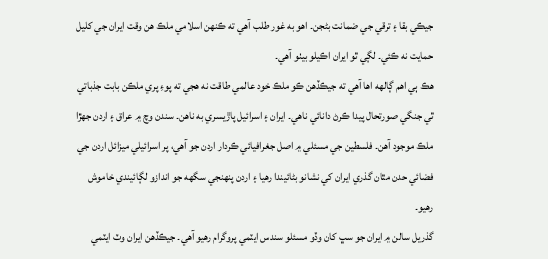جيڪي بقا ۽ ترقي جي ضمانت بڻجن۔ اهو به غور طلب آهي ته ڪنهن اسلامي ملڪ هن وقت ايران جي کليل حمايت نه ڪئي۔ لڳي ٿو ايران اڪيلو بيٺو آهي۔
هڪ ٻي اهم ڳالهه اها آهي ته جيڪڏهن ڪو ملڪ خود عالمي طاقت نه هجي ته پوءِ پري ملڪن بابت جذباتي ٿي جنگي صورتحال پيدا ڪرڻ دانائي ناهي۔ ايران ۽ اسرائيل پاڙيسري به ناهن۔ سندن وچ ۾ عراق ۽ اردن جهڙا ملڪ موجود آهن۔ فلسطين جي مسئلي ۾ اصل جغرافيائي ڪردار اردن جو آهي، پر اسرائيلي ميزائل اردن جي فضائي حدن مٿان گذري ايران کي نشانو بڻائيندا رهيا ۽ اردن پنهنجي سگهه جو اندازو لڳائيندي خاموش رهيو۔
گذريل سالن ۾ ايران جو سڀ کان وڏو مسئلو سندس ايٽمي پروگرام رهيو آهي۔ جيڪڏهن ايران وٽ ايٽمي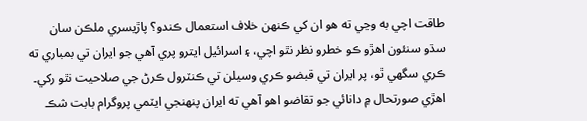طاقت اچي به وڃي ته هو ان کي ڪنهن خلاف استعمال ڪندو؟ پاڙيسري ملڪن سان سڌو سنئون اهڙو ڪو خطرو نظر نٿو اچي، ۽ اسرائيل ايترو پري آهي جو ايران تي بمباري ته ڪري سگهي ٿو، پر ايران تي قبضو ڪري وسيلن تي ڪنٽرول ڪرڻ جي صلاحيت نٿو رکي۔ اهڙي صورتحال ۾ دانائي جو تقاضو اهو آهي ته ايران پنهنجي ايٽمي پروگرام بابت شڪ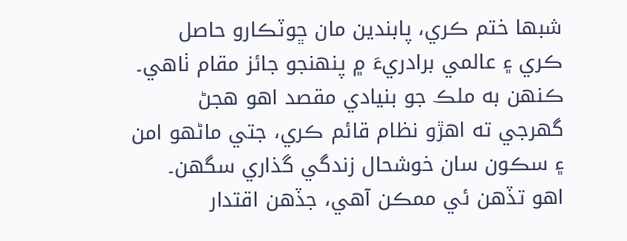شبها ختم ڪري، پابندين مان ڇوٽڪارو حاصل ڪري ۽ عالمي برادريءَ ۾ پنهنجو جائز مقام ٺاهي۔ ڪنهن به ملڪ جو بنيادي مقصد اهو هجڻ گهرجي ته اهڙو نظام قائم ڪري، جتي ماڻهو امن ۽ سڪون سان خوشحال زندگي گذاري سگهن۔ اهو تڏهن ئي ممڪن آهي، جڏهن اقتدار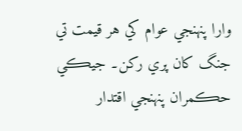وارا پنهنجي عوام کي هر قيمت تي جنگ کان پري رکن۔ جيڪي حڪمران پنهنجي اقتدار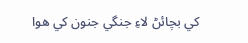کي بچائڻ لاءِ جنگي جنون کي هوا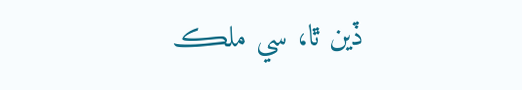ڏين ٿا، سي ملڪ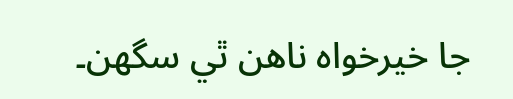جا خيرخواه ناهن ٿي سگهن۔